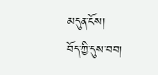མདུན་ངོས།
བོད་ཀྱི་དུས་བབ།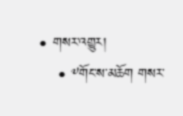• གསར་འགྱུར།
    • ༸གོང་ས་མཆོག གསར་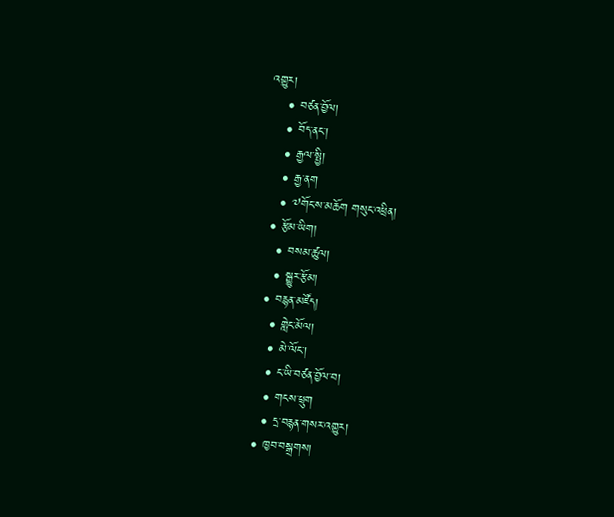འགྱུར།
    • བཙན་བྱོལ།
    • བོད་ནང་།
    • རྒྱལ་སྤྱི།
    • རྒྱ་ནག
    • ༧གོང་ས་མཆོག གསུང་འཕྲིན།
  • རྩོམ་ཡིག།
    • བསམ་ཚུལ།
    • སྒྱུར་རྩོམ།
  • བརྙན་མཛོད།
    • གླེང་མོལ།
    • མེ་ལོང་།
    • ང་ཡི་བཙན་བྱོལ་བ།
    • གངས་ཕྲུག
    • དྲ་བརྙན་གསར་འགྱུར།
  • ཁྱབ་བསྒྲགས།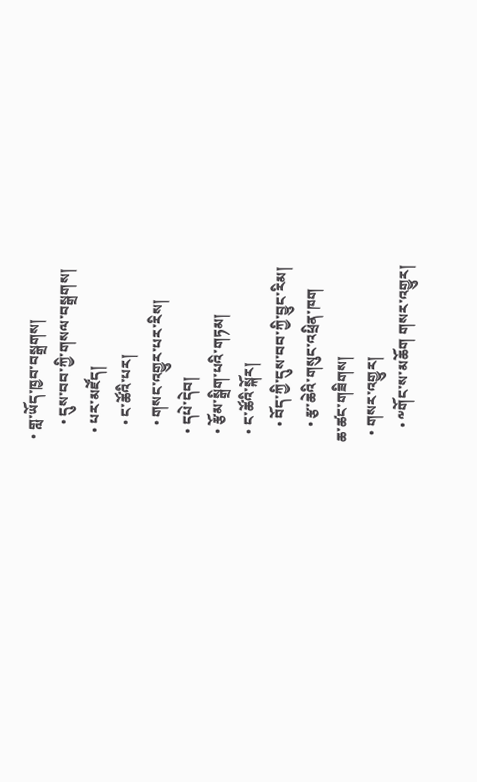• གླ་ཡོད་ཁྱབ་བསྒྲགས།
    • དུས་བབ་ཀྱི་གསལ་བསྒྲགས།
  • པར་མཛོད།
    • ང་ཚོའི་པར།
    • གསང་འགྱུར་པར་རིས།
  • དཔེ་དེབ།
  • རྩོམ་སྒྲིག་པའི་གཏམ།
  • ང་ཚོའི་སྐོར།
    • བོད་ཀྱི་དུས་བབ་ཀྱི་བྱུང་རིམ།
    • རྩ་ཆེའི་གསུང་འཕྲིན་ཁག
ཆ་ཚང་གཟིགས།
  • གསར་འགྱུར།
    • ༸གོང་ས་མཆོག གསར་འགྱུར།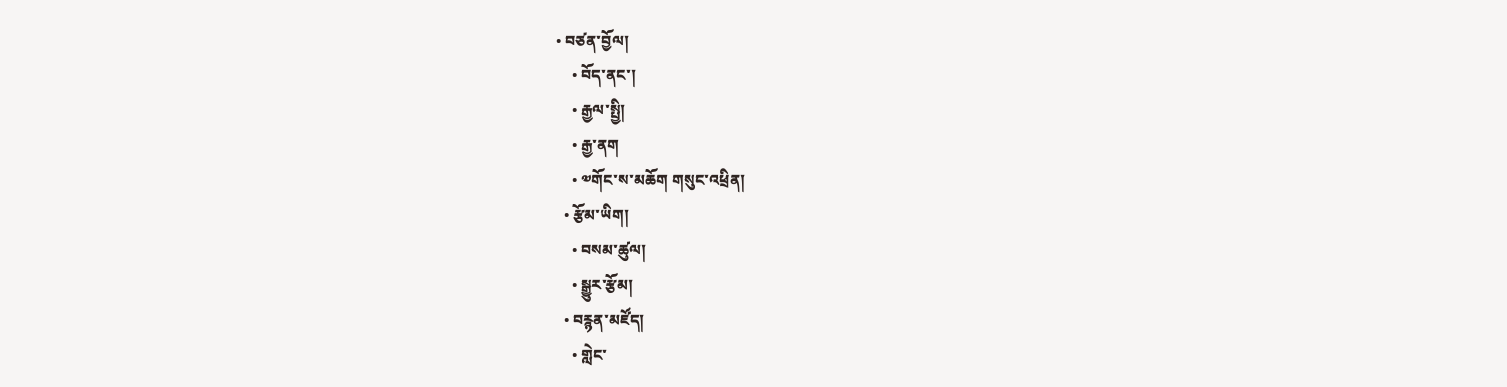• བཙན་བྱོལ།
    • བོད་ནང་།
    • རྒྱལ་སྤྱི།
    • རྒྱ་ནག
    • ༧གོང་ས་མཆོག གསུང་འཕྲིན།
  • རྩོམ་ཡིག།
    • བསམ་ཚུལ།
    • སྒྱུར་རྩོམ།
  • བརྙན་མཛོད།
    • གླེང་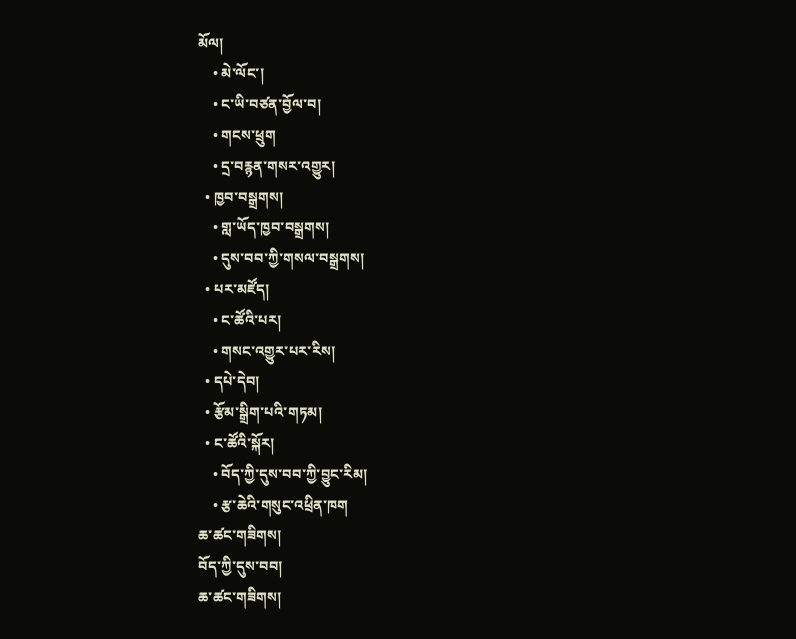མོལ།
    • མེ་ལོང་།
    • ང་ཡི་བཙན་བྱོལ་བ།
    • གངས་ཕྲུག
    • དྲ་བརྙན་གསར་འགྱུར།
  • ཁྱབ་བསྒྲགས།
    • གླ་ཡོད་ཁྱབ་བསྒྲགས།
    • དུས་བབ་ཀྱི་གསལ་བསྒྲགས།
  • པར་མཛོད།
    • ང་ཚོའི་པར།
    • གསང་འགྱུར་པར་རིས།
  • དཔེ་དེབ།
  • རྩོམ་སྒྲིག་པའི་གཏམ།
  • ང་ཚོའི་སྐོར།
    • བོད་ཀྱི་དུས་བབ་ཀྱི་བྱུང་རིམ།
    • རྩ་ཆེའི་གསུང་འཕྲིན་ཁག
ཆ་ཚང་གཟིགས།
བོད་ཀྱི་དུས་བབ།
ཆ་ཚང་གཟིགས།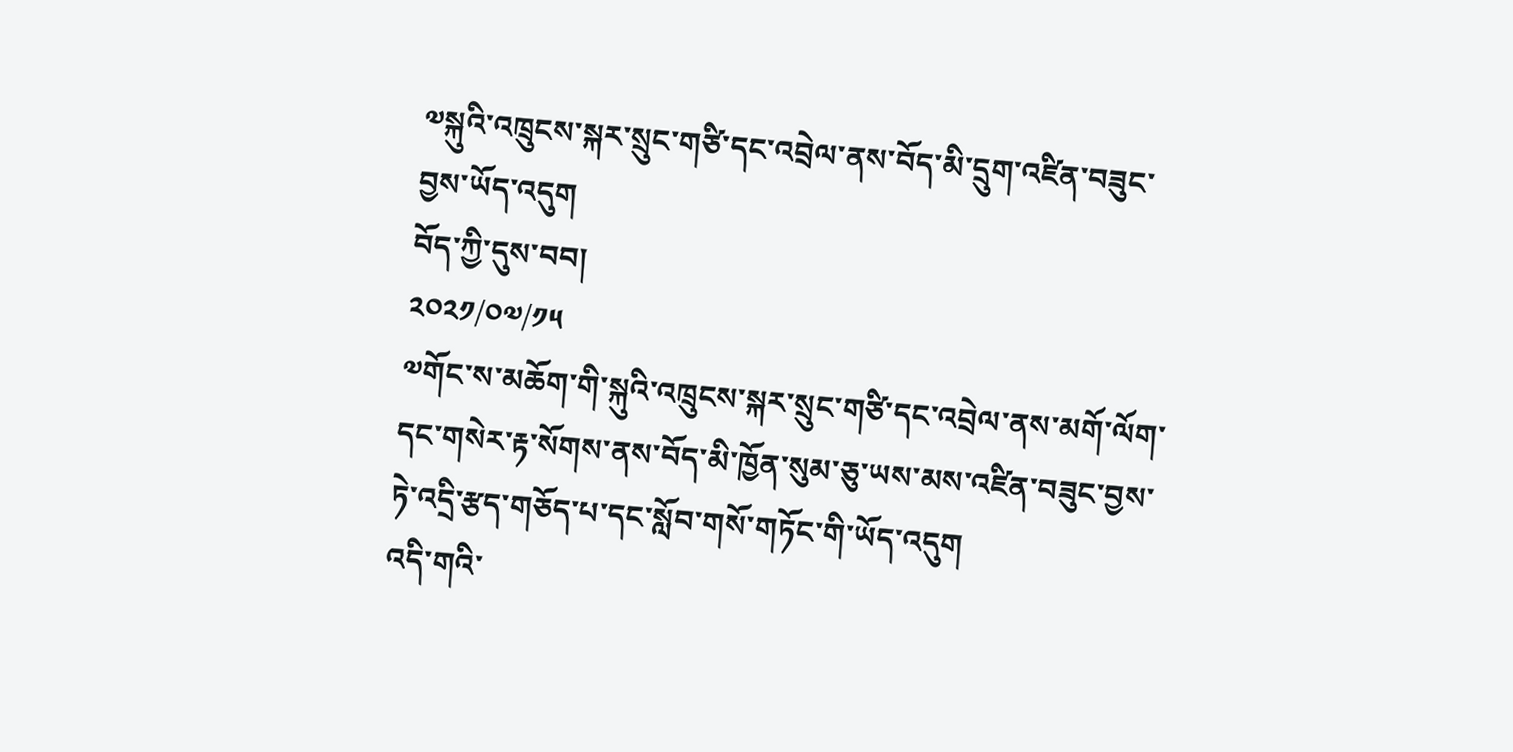༧སྐུའི་འཁྲུངས་སྐར་སྲུང་གཙི་དང་འབྲེལ་ནས་བོད་མི་དྲུག་འཛིན་བཟུང་བྱས་ཡོད་འདུག
བོད་ཀྱི་དུས་བབ།
༢༠༢༡/༠༧/༡༥
༧གོང་ས་མཆོག་གི་སྐུའི་འཁྲུངས་སྐར་སྲུང་གཙི་དང་འབྲེལ་ནས་མགོ་ལོག་དང་གསེར་རྟ་སོགས་ནས་བོད་མི་ཁྱོན་སུམ་ཅུ་ཡས་མས་འཛིན་བཟུང་བྱས་ཏེ་འདྲི་རྩད་གཅོད་པ་དང་སློབ་གསོ་གཏོང་གི་ཡོད་འདུག
འདི་གའི་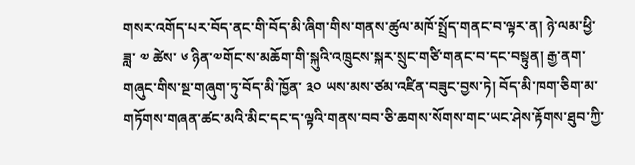གསར་འགོད་པར་བོད་ནང་གི་བོད་མི་ཞིག་གིས་གནས་ཚུལ་མཁོ་སྤྲོད་གནང་བ་ལྟར་ན། ཉེ་ལམ་ཕྱི་ཟླ་ ༧ ཚེས་ ༦ ཉིན་༧གོང་ས་མཆོག་གི་སྐུའི་འཁྲུངས་སྐར་སྲུང་གཙི་གནང་བ་དང་བསྟུན། རྒྱ་ནག་གཞུང་གིས་སྔ་གཞུག་ཏུ་བོད་མི་ཁྱོན་ ༣༠ ཡས་མས་ཙམ་འཛིན་བཟུང་བྱས་ཏེ། བོད་མི་ཁག་ཅིག་མ་གཏོགས་གཞན་ཚང་མའི་མིང་དང་ད་ལྟའི་གནས་བབ་ཅི་ཆགས་སོགས་གང་ཡང་ཤེས་རྟོགས་ཐུབ་ཀྱི་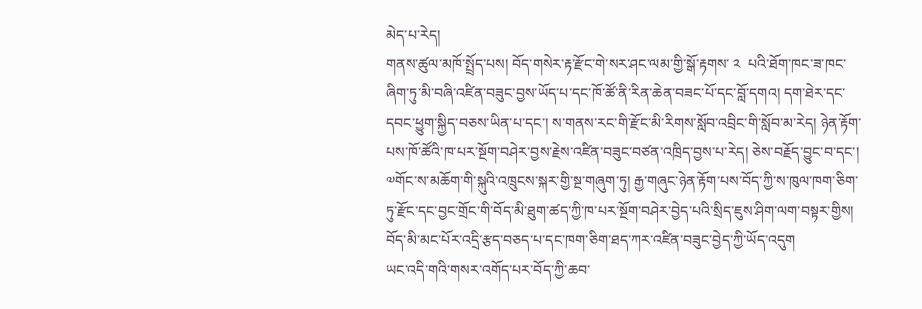མེད་པ་རེད།
གནས་ཚུལ་མཁོ་སྤྲོད་པས། བོད་གསེར་རྟ་རྫོང་གེ་སར་ཤང་ལམ་གྱི་སྒོ་རྟགས་ ༢  པའི་ཐོག་ཁང་ཟ་ཁང་ཞིག་ཏུ་མི་བཞི་འཛིན་བཟུང་བྱས་ཡོད་པ་དང་ཁོ་ཚོ་ནི་རིན་ཆེན་བཟང་པོ་དང་བློ་དགའ། དག་ཐེར་དང་དབང་ཕྱུག་སྐྱིད་བཅས་ཡིན་པ་དང་། ས་གནས་རང་གི་རྫོང་མི་རིགས་སློབ་འབྲིང་གི་སློབ་མ་རེད། ཉེན་རྟོག་པས་ཁོ་ཚོའི་ཁ་པར་སྔོག་བཤེར་བྱས་རྗེས་འཛིན་བཟུང་བཙན་འཁྲིད་བྱས་པ་རེད། ཅེས་བརྗོད་བྱུང་བ་དང་། ༧གོང་ས་མཆོག་གི་སྐུའི་འཁྲུངས་སྐར་གྱི་སྔ་གཞུག་ཏུ། རྒྱ་གཞུང་ཉེན་རྟོག་པས་བོད་ཀྱི་ས་ཁུལ་ཁག་ཅིག་ཏུ་རྫོང་དང་བྱང་གྲོང་གི་བོད་མི་ཐུག་ཚད་ཀྱི་ཁ་པར་སྔོག་བཤེར་བྱེད་པའི་སྲིད་ཇུས་ཤིག་ལག་བསྟར་གྱིས། བོད་མི་མང་པོར་འདྲི་རྩད་བཅད་པ་དང་ཁག་ཅིག་ཐད་ཀར་འཛིན་བཟུང་བྱེད་ཀྱི་ཡོད་འདུག
ཡང་འདི་གའི་གསར་འགོད་པར་བོད་ཀྱི་ཆབ་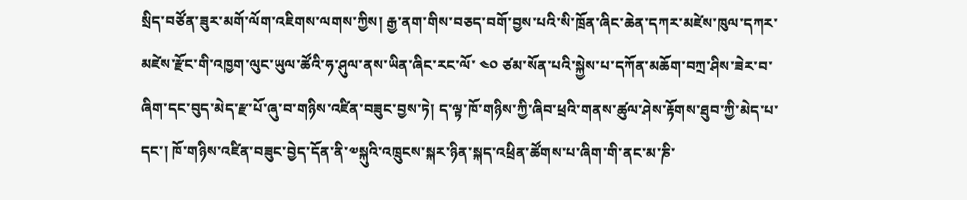སྲིད་བཙོན་ཟུར་མགོ་ལོག་འཇིགས་ལགས་ཀྱིས། རྒྱ་ནག་གིས་བཅད་བགོ་བྱས་པའི་སི་ཁྲོན་ཞིང་ཆེན་དཀར་མཛེས་ཁུལ་དཀར་མཛེས་རྫོང་གི་འཁྱག་ལུང་ཡུལ་ཚོའི་ཧ་ཤུལ་ནས་ཡིན་ཞིང་རང་ལོ་ ༤༠ ཙམ་སོན་པའི་སྐྱེས་པ་དཀོན་མཆོག་བཀྲ་ཤིས་ཟེར་བ་ཞིག་དང་བུད་མེད་རྫ་པོ་ཞུ་བ་གཉིས་འཛིན་བཟུང་བྱས་ཏེ། ད་ལྟ་ཁོ་གཉིས་ཀྱི་ཞིབ་ཕྲའི་གནས་ཚུལ་ཤེས་རྟོགས་ཐུབ་ཀྱི་མེད་པ་དང་། ཁོ་གཉིས་འཛིན་བཟུང་བྱེད་དོན་ནི་༧སྐུའི་འཁྲུངས་སྐར་ཉིན་སྐད་འཕྲིན་ཚོགས་པ་ཞིག་གི་ནང་མ་ཎི་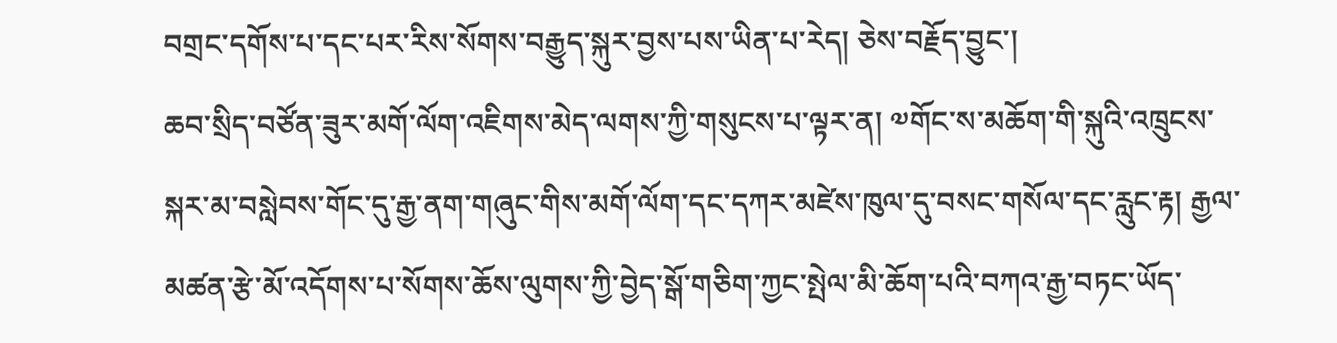བགྲང་དགོས་པ་དང་པར་རིས་སོགས་བརྒྱུད་སྐུར་བྱས་པས་ཡིན་པ་རེད། ཅེས་བརྗོད་བྱུང་།
ཆབ་སྲིད་བཙོན་ཟུར་མགོ་ལོག་འཇིགས་མེད་ལགས་ཀྱི་གསུངས་པ་ལྟར་ན། ༧གོང་ས་མཆོག་གི་སྐུའི་འཁྲུངས་སྐར་མ་བསླེབས་གོང་དུ་རྒྱ་ནག་གཞུང་གིས་མགོ་ལོག་དང་དཀར་མཛེས་ཁུལ་དུ་བསང་གསོལ་དང་རླུང་རྟ། རྒྱལ་མཚན་རྩེ་མོ་འདོགས་པ་སོགས་ཆོས་ལུགས་ཀྱི་བྱེད་སྒོ་གཅིག་ཀྱང་སྤེལ་མི་ཆོག་པའི་བཀའ་རྒྱ་བཏང་ཡོད་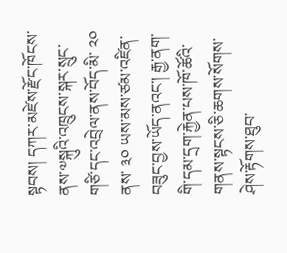སྟབས། དཀར་མཛེས་རྫོང་ཁོངས་ནས་༧སྐུའི་འཁྲུངས་སྐར་སྲུང་གཙི་དང་འབྲེལ་ནས་བོད་མི་ ༢༠ ནས་ ༣༠ ཡས་མས་ཙམ་འཛིན་བཟུང་བྱས་ཡོད་ནའང་། རྒྱ་ནག་གི་དམ་དྲག་རྐྱེན་པས་ཁོ་ཚོའི་གནས་སྟངས་ཅི་ཆགས་སོགས་ཤེས་རྟོགས་ཐུབ་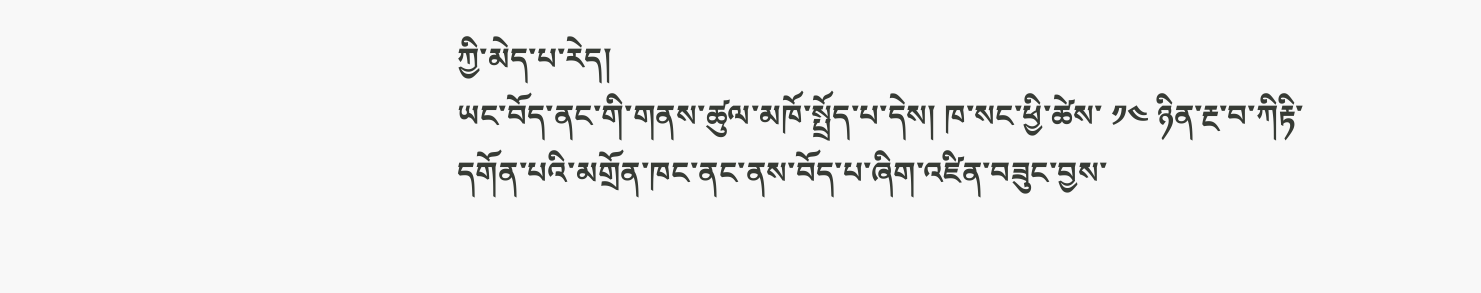ཀྱི་མེད་པ་རེད།
ཡང་བོད་ནང་གི་གནས་ཚུལ་མཁོ་སྤྲོད་པ་དེས། ཁ་སང་ཕྱི་ཚེས་ ༡༤ ཉིན་རྔ་བ་ཀིརྟི་དགོན་པའི་མགྲོན་ཁང་ནང་ནས་བོད་པ་ཞིག་འཛིན་བཟུང་བྱས་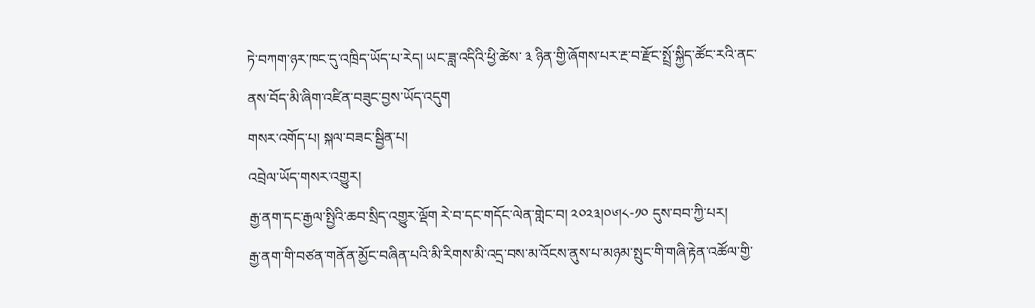ཏེ་བཀག་ཉར་ཁང་དུ་འཁྲིད་ཡོད་པ་རེད། ཡང་ཟླ་འདིའི་ཕྱི་ཚེས་ ༣ ཉིན་གྱི་ཞོགས་པར་རྔ་བ་རྫོང་སྤྲོ་སྐྱིད་ཚོང་རའི་ནང་ནས་བོད་མི་ཞིག་འཛིན་བཟུང་བྱས་ཡོད་འདུག
གསར་འགོད་པ། སྐལ་བཟང་སྦྱིན་པ།
འབྲེལ་ཡོད་གསར་འགྱུར།
རྒྱ་ནག་དང་རྒྱལ་སྤྱིའི་ཆབ་སྲིད་འགྱུར་ལྡོག རེ་བ་དང་གདོང་ལེན་གླེང་བ། ༢༠༢༣།༠༦།༨-༡༠ དུས་བབ་ཀྱི་པར།
རྒྱ་ནག་གི་བཙན་གནོན་མྱོང་བཞིན་པའི་མི་རིགས་མི་འདྲ་བས་མ་འོངས་ནུས་པ་མཉམ་སྤུང་གི་གཞི་རྟེན་འཚོལ་གྱི་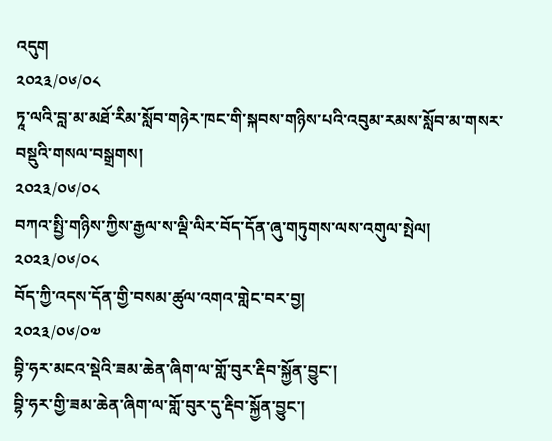འདུག
༢༠༢༣/༠༦/༠༨
ཏཱ་ལའི་བླ་མ་མཐོ་རིམ་སློབ་གཉེར་ཁང་གི་སྐབས་གཉིས་པའི་འབུམ་རམས་སློབ་མ་གསར་བསྡུའི་གསལ་བསྒྲགས།
༢༠༢༣/༠༦/༠༨
བཀའ་སྤྱི་གཉིས་ཀྱིས་རྒྱལ་ས་ལྡི་ལིར་བོད་དོན་ཞུ་གཏུགས་ལས་འགུལ་སྤེལ།
༢༠༢༣/༠༦/༠༨
བོད་ཀྱི་འདས་དོན་གྱི་བསམ་ཚུལ་འགའ་གླེང་བར་བྱ།
༢༠༢༣/༠༦/༠༧
བྷི་ཧར་མངའ་སྡེའི་ཟམ་ཆེན་ཞིག་ལ་གློ་བུར་རྡིབ་སྐྱོན་བྱུང་།
བྷི་ཧར་གྱི་ཟམ་ཆེན་ཞིག་ལ་གློ་བུར་དུ་རྡིབ་སྐྱོན་བྱུང་།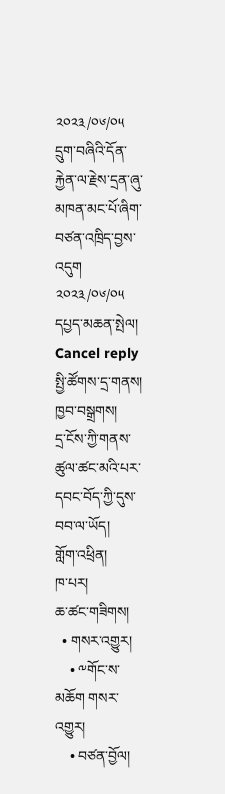༢༠༢༣/༠༦/༠༥
དྲུག་བཞིའི་དོན་རྐྱེན་ལ་རྗེས་དྲན་ཞུ་མཁན་མང་པོ་ཞིག་བཙན་འཁྲིད་བྱས་འདུག
༢༠༢༣/༠༦/༠༥
དཔྱད་མཆན་སྤེལ། Cancel reply
སྤྱི་ཚོགས་དྲ་གནས།
ཁྱབ་བསྒྲགས།
དྲ་ངོས་ཀྱི་གནས་ཚུལ་ཚང་མའི་པར་དབང་བོད་ཀྱི་དུས་བབ་ལ་ཡོད།
གློག་འཕྲིན།
ཁ་པར།
ཆ་ཚང་གཟིགས།
  • གསར་འགྱུར།
    • ༸གོང་ས་མཆོག གསར་འགྱུར།
    • བཙན་བྱོལ།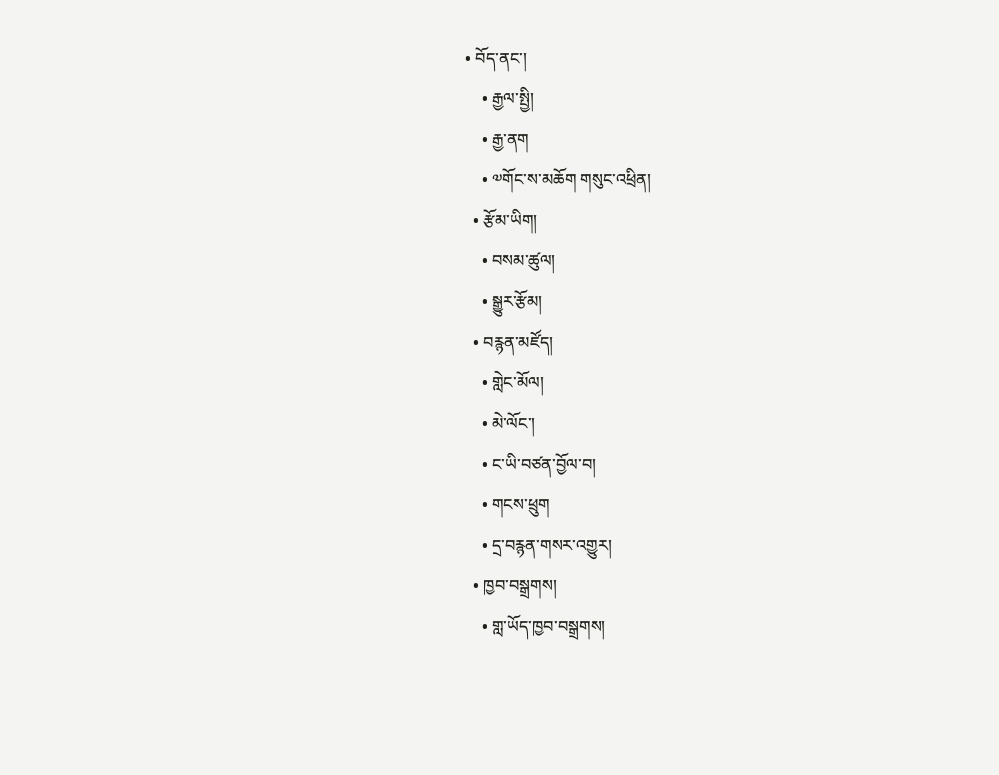• བོད་ནང་།
    • རྒྱལ་སྤྱི།
    • རྒྱ་ནག
    • ༧གོང་ས་མཆོག གསུང་འཕྲིན།
  • རྩོམ་ཡིག།
    • བསམ་ཚུལ།
    • སྒྱུར་རྩོམ།
  • བརྙན་མཛོད།
    • གླེང་མོལ།
    • མེ་ལོང་།
    • ང་ཡི་བཙན་བྱོལ་བ།
    • གངས་ཕྲུག
    • དྲ་བརྙན་གསར་འགྱུར།
  • ཁྱབ་བསྒྲགས།
    • གླ་ཡོད་ཁྱབ་བསྒྲགས།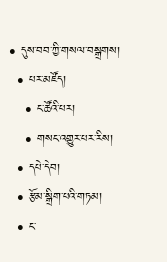• དུས་བབ་ཀྱི་གསལ་བསྒྲགས།
  • པར་མཛོད།
    • ང་ཚོའི་པར།
    • གསང་འགྱུར་པར་རིས།
  • དཔེ་དེབ།
  • རྩོམ་སྒྲིག་པའི་གཏམ།
  • ང་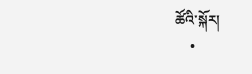ཚོའི་སྐོར།
    •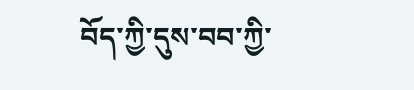བོད་ཀྱི་དུས་བབ་ཀྱི་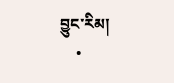བྱུང་རིམ།
    •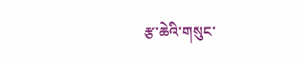རྩ་ཆེའི་གསུང་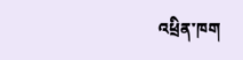འཕྲིན་ཁག